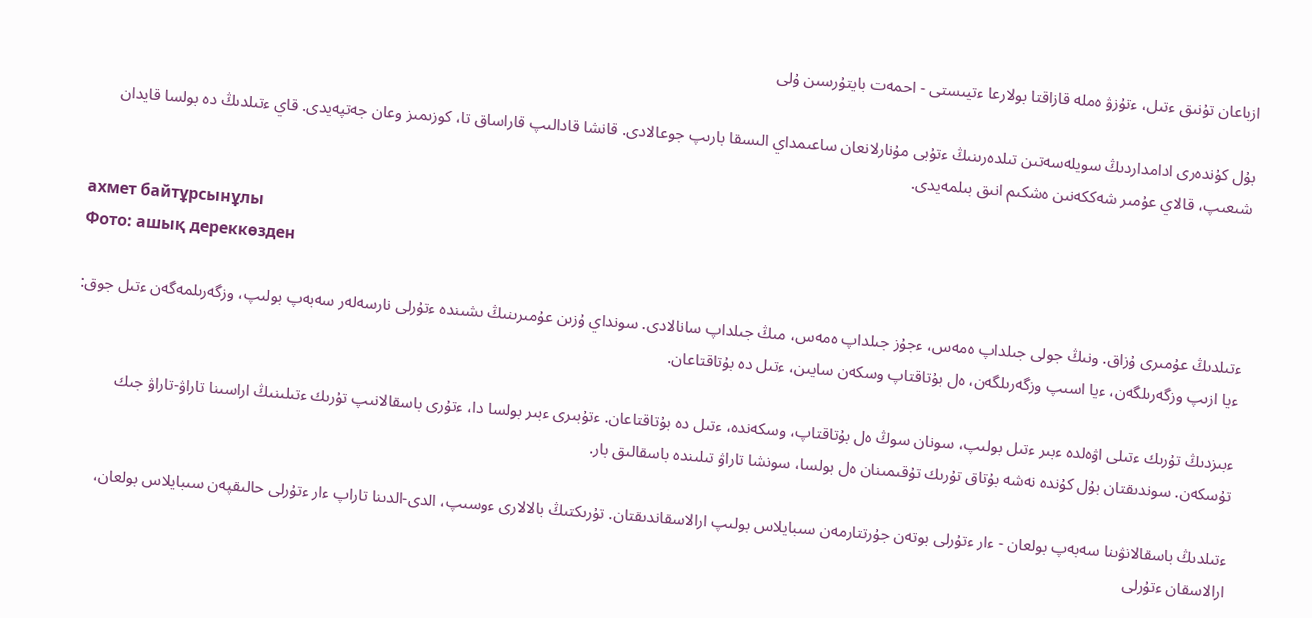ازباعان تۇنىق ءتىل، ءتۇزۋ ەملە قازاقتا بولارعا ءتيىستى - احمەت بايتۇرسىن ۇلى

بۇل كۇندەرى ادامداردىڭ سويلەسەتىن تىلدەرىنىڭ ءتۇبى مۇنارلانعان ساعىمداي الىسقا بارىپ جوعالادى. قانشا قادالىپ قاراساق تا، كوزىمىز وعان جەتپەيدى. قاي ءتىلدىڭ دە بولسا قايدان شىعىپ، قالاي عۇمىر شەككەنىن ەشكىم انىق بىلمەيدى.

ахмет байтұрсынұлы
Фото: ашық дереккөзден

ءتىلدىڭ عۇمىرى ۇزاق. ونىڭ جولى جىلداپ ەمەس، ءجۇز جىلداپ ەمەس، مىڭ جىلداپ سانالادى. سونداي ۇزىن عۇمىرىنىڭ ىشىندە ءتۇرلى نارسەلەر سەبەپ بولىپ، وزگەرىلمەگەن ءتىل جوق: ءيا ازىپ وزگەرىلگەن، ءيا اسىپ وزگەرىلگەن، ەل بۇتاقتاپ وسكەن سايىن، ءتىل دە بۇتاقتاعان.

ءبىزدىڭ تۇرىك ءتىلى اۋەلدە ءبىر ءتىل بولىپ، سونان سوڭ ەل بۇتاقتاپ، وسكەندە، ءتىل دە بۇتاقتاعان. ءتۇبىرى ءبىر بولسا دا، ءتۇرى باسقالانىپ تۇرىك ءتىلىنىڭ اراسىنا تاراۋ-تاراۋ جىك تۇسكەن. سوندىقتان بۇل كۇندە نەشە بۇتاق تۇرىك تۇقىمىنان ەل بولسا، سونشا تاراۋ تىلىندە باسقالىق بار.

ءتىلدىڭ باسقالانۋىنا سەبەپ بولعان - ءار ءتۇرلى بوتەن جۇرتتارمەن سىبايلاس بولىپ ارالاسقاندىقتان. تۇرىكتىڭ بالالارى ءوسىپ، الدى-الدىنا تاراپ ءار ءتۇرلى حالىقپەن سىبايلاس بولعان، ارالاسقان ءتۇرلى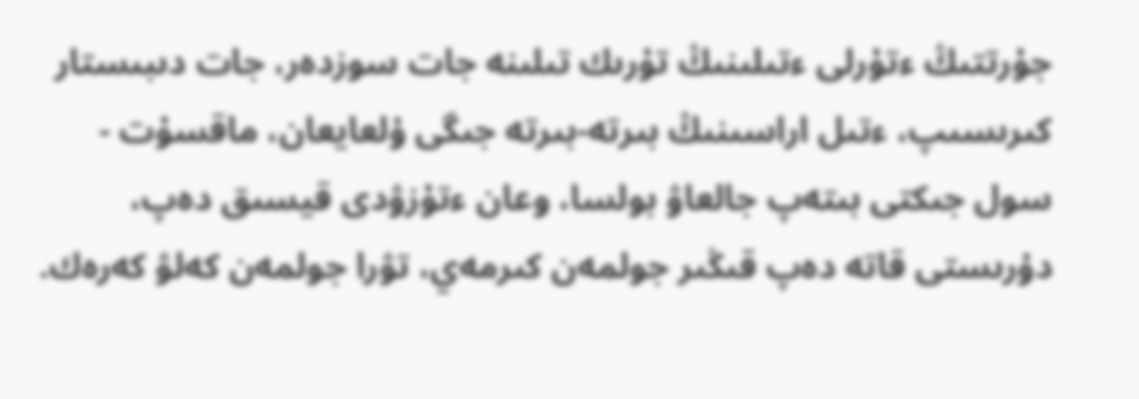جۇرتتىڭ ءتۇرلى ءتىلىنىڭ تۇرىك تىلىنە جات سوزدەر، جات دىبىستار كىرىسىپ، ءتىل اراسىنىڭ بىرتە-بىرتە جىگى ۇلعايعان، ماقسۇت - سول جىكتى بىتەپ جالعاۋ بولسا، وعان ءتۇزۋدى قيسىق دەپ، دۇرىستى قاتە دەپ قىڭىر جولمەن كىرمەي، تۋرا جولمەن كەلۋ كەرەك.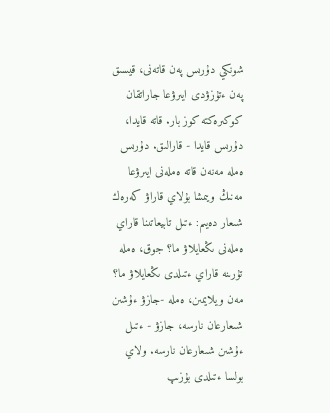شونكي دۇرىس پەن قاتەنى، قيسىق پەن ءتۇزۋدى ايىرۋعا جاراتقان كوكىرەكتە كوز بار. قاتە قايدا، دۇرىس قايدا - قارالىق. دۇرىس ەملە مەنەن قاتە ەملەنى ايىرۋعا مەنىڭ ويىمشا بۇلاي قاراۋ كەرەك شىعار دەيىم: ءتىل تابيعاتىنا قاراي ەملەنى ىڭعايلاۋ ما؟ جوق، ەملە تۇرىنە قاراي ءتىلدى ىڭعايلاۋ ما؟ مەن ويلايمىن، ەملە -جازۋ ءۇشىن شىعارعان نارسە، جازۋ - ءتىل ءۇشىن شىعارعان نارسە. ولاي بولسا ءتىلدى بۇزىپ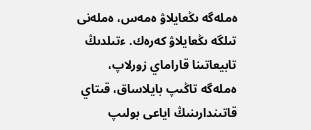ەملەگە ىڭعايلاۋ ەمەس، ەملەنى تىلگە ىڭعايلاۋ كەرەك. ءتىلدىڭ تابيعاتىنا قاراماي زورلاپ، ەملەگە تاڭىپ بايلاساق، قىتاي قاتىندارىنىڭ اياعى بولىپ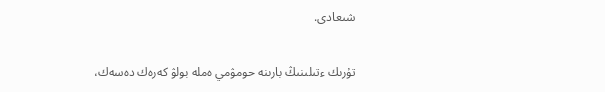شىعادى.

تۇرىك ءتىلىنىڭ بارىنە حومۋمي ەملە بولۋ كەرەك دەسەك،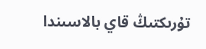تۇرىكتىڭ قاي بالاسىندا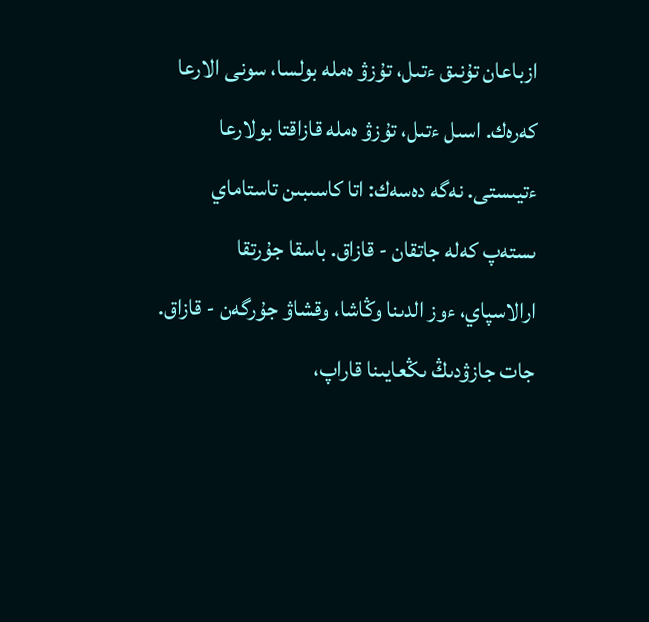ازباعان تۇنىق ءتىل، تۇزۋ ەملە بولسا، سونى الارعا كەرەك. اسىل ءتىل، تۇزۋ ەملە قازاقتا بولارعا ءتيىستى. نەگە دەسەك: اتا كاسىبىن تاستاماي ىستەپ كەلە جاتقان - قازاق. باسقا جۇرتقا ارالاسپاي، ءوز الدىنا وڭاشا، وقشاۋ جۇرگەن - قازاق. جات جازۋدىڭ ىڭعايىنا قاراپ،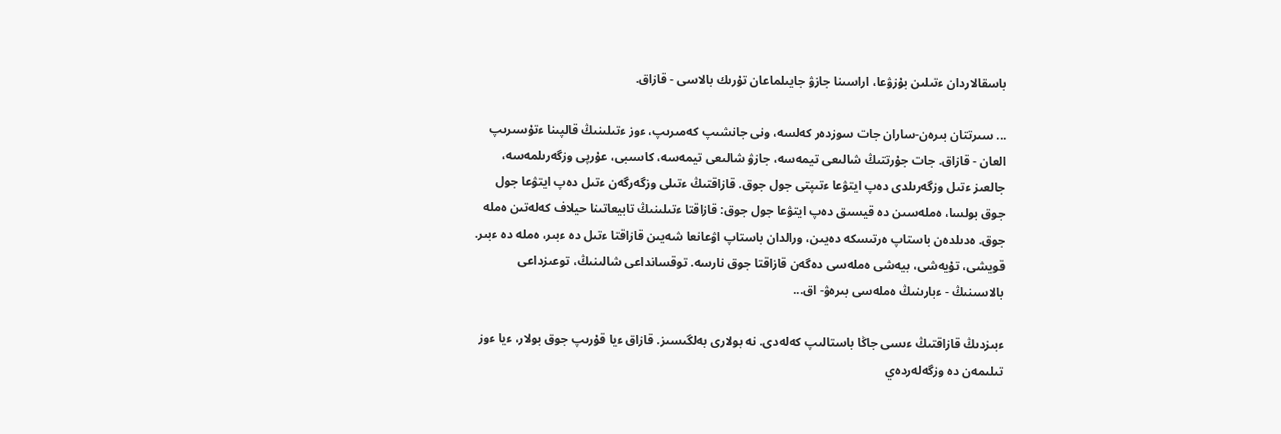باسقالاردان ءتىلىن بۇزۋعا، اراسىنا جازۋ جايىلماعان تۇرىك بالاسى - قازاق.

... سىرتتان بىرەن-ساران جات سوزدەر كەلسە، ونى جانشىپ كەمىرىپ، ءوز ءتىلىنىڭ قالپىنا ءتۇسىرىپ العان - قازاق. جات جۇرتتىڭ شالىعى تيمەسە، جازۋ شالىعى تيمەسە، كاسىبى، عۇرپى وزگەرىلمەسە، جالعىز ءتىل وزگەرىلدى دەپ ايتۋعا ءتىپتى جول جوق. قازاقتىڭ ءتىلى وزگەرگەن ءتىل دەپ ايتۋعا جول جوق بولسا، ەملەسىن دە قيسىق دەپ ايتۋعا جول جوق: قازاقتا ءتىلىنىڭ تابيعاتىنا حيلاف كەلەتىن ەملە جوق. ەدىلدەن باستاپ ەرتىسكە دەيىن، ورالدان باستاپ اۋعانعا شەيىن قازاقتا ءتىل دە ءبىر، ەملە دە ءبىر. قويشى، تۇيەشى، بيەشى ەملەسى دەگەن قازاقتا جوق نارسە. توقسانداعى شالىنىڭ، توعىزداعى بالاسىنىڭ - ءبارىنىڭ ەملەسى بىرەۋ- اق...

ءبىزدىڭ قازاقتىڭ ءىسى جاڭا باستالىپ كەلەدى. نە بولارى بەلگىسىز. قازاق ءيا قۇرىپ جوق بولار، ءيا ءوز تىلىمەن دە وزگەلەردەي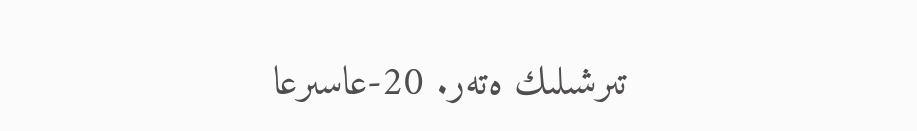تىرشىلىك ەتەر. 20-عاسىرعا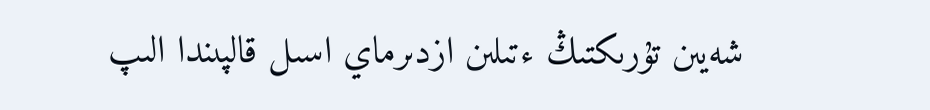شەيىن تۇرىكتىڭ ءتىلىن ازدىرماي اسىل قالپىندا الىپ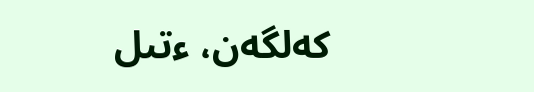كەلگەن، ءتىل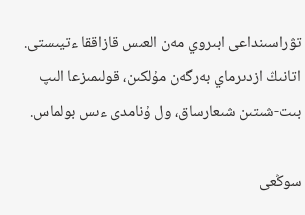تۋراسىنداعى ابىروي مەن العىس قازاققا ءتيىستى. اتانىڭ ازدىرماي بەرگەن مۇلكىن، قولىمىزعا الىپ بىت-شىتىن شىعارساق، ول ۇنامدى ءىس بولماس.

سوڭعى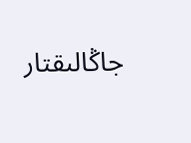جاڭالىقتار